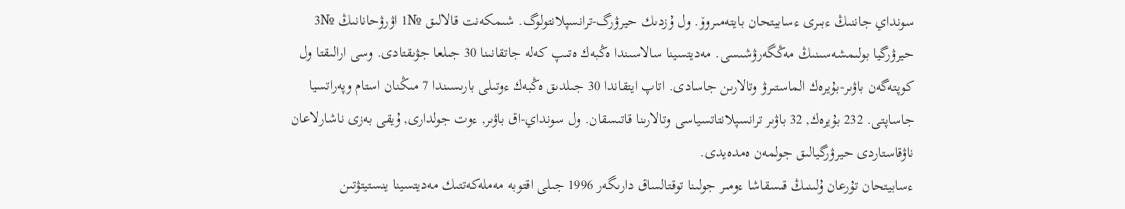سونداي جاننىڭ ءبىرى ءسابيتحان بايتەمىروۆ. ول ۇزدىك حيرۋرگ-ترانسپلانتولوگ. شىمكەنت قالالىق №1 اۋرۋحانانىڭ №3 حيرۋرگيا بولىمشەسىنىڭ مەڭگەرۋشىسى. مەديتسينا سالاسىندا ەڭبەك ەتىپ كەلە جاتقانىنا 30 جىلعا جۋىقتادى. وسى ارالىقتا ول كوپتەگەن باۋىر-بۇيرەك الماستىرۋ وتالارىن جاسادى. اتاپ ايتقاندا 30 جىلدىق ەڭبەك ءوتىلى بارىسىندا 7 مىڭنان استام وپەراتسيا جاساپتى. 232 بۇيرەك, 32 باۋىر ترانسپلانتاتسياسى وتالارىنا قاتىسقان. ول سونداي-اق باۋىر, ءوت جولدارى, ۇيقى بەزى ناشارلاعان ناۋقاستاردى حيرۋرگيالىق جولمەن ەمدەيدى.
ءسابيتحان تۇرعان ۇلىنىڭ قىسقاشا ءومىر جولىنا توقتالساق دارىگەر 1996 جىلى اقتوبە مەملەكەتتىك مەديتسينا ينستيتۋتىن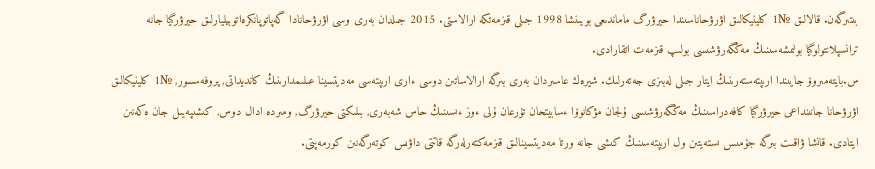بىتىرگەن. قالالىق №1 كلينيكالىق اۋرۋحاناسىندا حيرۋرگ ماماندىعى بويىنشا 1998 جىلى قىزمەتكە ارالاستى. 2015 جىلدان بەرى وسى اۋرۋحانادا گەپاتوپانكرەاتوبيليارلىق حيرۋرگيا جانە ترانسپلانتولوگيا بولىمشەسىنىڭ مەڭگەرۋشىسى بولىپ قىزمەت اتقارادى.
س.بايتەمىروۆ جايىندا ارىپتەستەرىنىڭ ايتار جىلى لەبىزى جەتەرلىك. شيرەك عاسىردان بەرى بىرگە ارالاساتىن دوسى ءارى ارىپتەسى مەديتسينا عىلىمدارىنىڭ كانديداتى, پروفەسسور, №1 كلينيكالىق اۋرۋحانا جانىنداعى حيرۋرگيا كافەدراسىنىڭ مەڭگەرۋشىسى ۇلجان مۋكانوۆا ءسابيتحان تۇرعان ۇلى ءوز ءىسىنىڭ حاس شەبەرى, بىلىكتى حيرۋرگ, ومىردە ادال دوس, كىشىپەيىل جان ەكەنىن ايتادى. قانشا ۋاقىت بىرگە جۇمىس ىستەيتىن ول ارىپتەسىنىڭ كىشى جانە ورتا مەديتسينالىق قىزمەكتەرلەرگە قاتتى داۋىس كوتەرگەنىن كورمەپتى.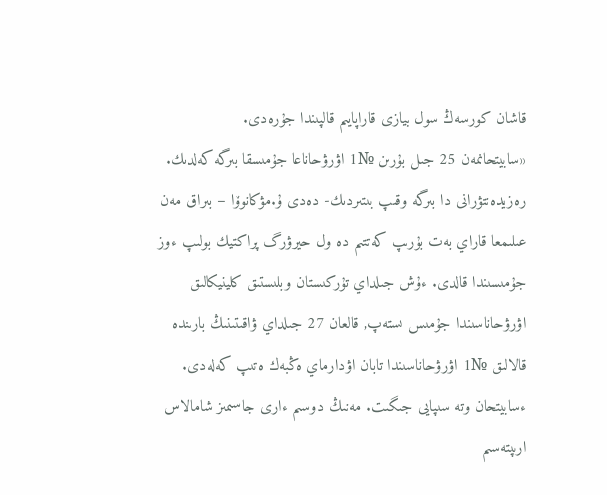قاشان كورسەڭ سول بيازى قاراپايىم قالپىندا جۇرەدى.
«سابيتحانمەن 25 جىل بۇرىن №1 اۋرۋحاناعا جۇمىسقا بىرگە كەلدىك. رەزيدەنتۋرانى دا بىرگە وقىپ بىتىردىك- دەدى ۇ.مۋكانوۆا – بىراق مەن عىلىمعا قاراي بەت بۇرىپ كەتتىم دە ول حيرۋرگ پراكتيك بولىپ ءوز جۇمىسىندا قالدى. ءۇش جىلداي تۇركىستان وبلىستىق كلينيكالىق اۋرۋحاناسىندا جۇمىس ىستەپ, قالعان 27 جىلداي ۋاقىتىنىڭ بارىندە قالالىق №1 اۋرۋحاناسىندا تابان اۋدارماي ەڭبەك ەتىپ كەلەدى. ءسابيتحان وتە سىپايى جىگىت. مەنىڭ دوسىم ءارى جاسىمىز شامالاس ارىپتەسىم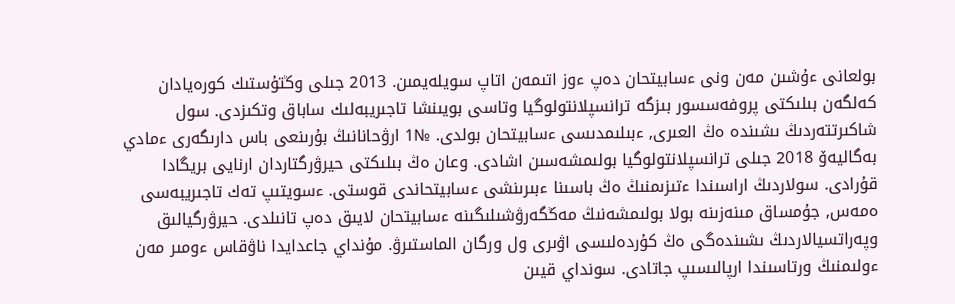بولعانى ءۇشىن مەن ونى ءسابيتحان دەپ ءوز اتىمەن اتاپ سويلەيمىن. 2013 جىلى وڭتۇستىك كورەيادان كەلگەن بىلىكتى پروفەسسور بىزگە ترانسپلانتولوگيا وتاسى بويىنشا تاجىريبەلىك ساباق وتكىزدى. سول شاكىرتتەردىڭ ىشىندە ەڭ العىرى, ءبىلىمدىسى ءسابيتحان بولدى. №1 ارۋحانانىڭ بۇرىنعى باس دارىگەرى ءمادي بەگاليەۆ 2018 جىلى ترانسپلانتولوگيا بولىمشەسىن اشادى. وعان ەڭ بىلىكتى حيرۋرگتاردان ارنايى بريگادا قۇرادى. سولاردىڭ اراسىندا ءتىزىمنىڭ ەڭ باسىنا ءبىرىنشى ءسابيتحاندى قوستى. ءسويتىپ تەك تاجىريبەسى ەمەس, جۇمساق مىنەزىنە بولا بولىمشەنىڭ مەڭگەرۋشىلىگىنە ءسابيتحان لايىق دەپ تانىلدى. حيرۋرگيالىق وپەراتسيالاردىڭ ىشىندەگى ەڭ كۇردەلىسى اۋىرى ول ورگان الماستىرۋ. مۇنداي جاعدايدا ناۋقاس ءومىر مەن ءولىمنىڭ ورتاسىندا ارپالىسىپ جاتادى. سونداي قيىن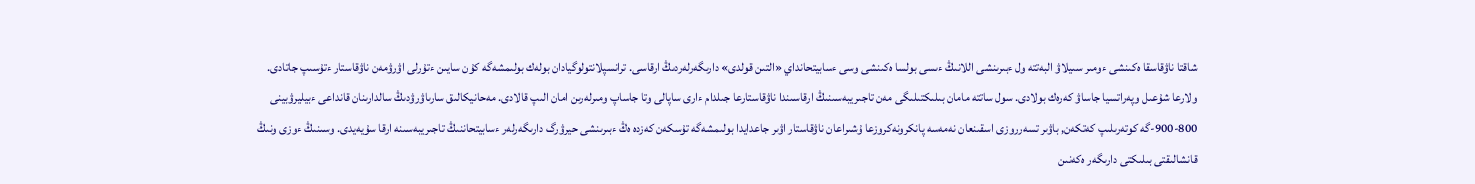شاقتا ناۋقاسقا ەكىنشى ءومىر سىيلاۋ البەتتە ول ءبىرىنشى اللانىڭ ءىسى بولسا ەكىنشى وسى ءسابيتحانداي «التىن قولدى» دارىگەرلەردىڭ ارقاسى. ترانسپلانتولوگيادان بولەك بولىمشەگە كۇن سايىن ءتۇرلى اۋرۋمەن ناۋقاستار ءتۇسىپ جاتادى. ولارعا شۇعىل وپەراتسيا جاساۋ كەرەك بولادى. سول ساتتە مامان بىلىكتىلىگى مەن تاجىريبەسىنىڭ ارقاسىندا ناۋقاستارعا جىلدام ءارى ساپالى وتا جاساپ ومىرلەرىن امان الىپ قالادى. مەحانيكالىق سارىاۋرۋدىڭ سالدارىنان قانداعى ءبيليرۋبينى 800-900-گە كوتەرىلىپ كەتكەن, باۋىر تسەرروزى اسقىنعان نەمەسە پانكرونەكروزعا ۇشىراعان ناۋقاستار اۋىر جاعدايدا بولىمشەگە تۇسكەن كەزدە ەڭ ءبىرىنشى حيرۋرگ دارىگەرلەر ءسابيتحاننىڭ تاجىريبەسىنە ارقا سۇيەيدى. وسىنىڭ ءوزى ونىڭ قانشالىقتى بىلىكتى دارىگەر ەكەنىن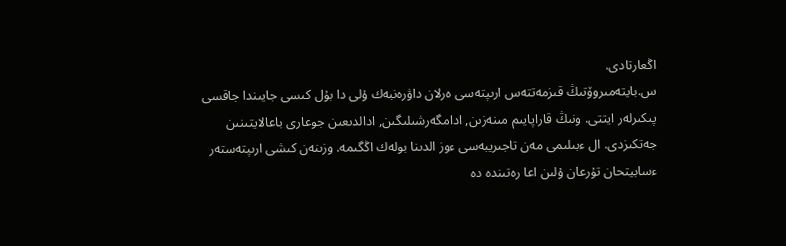اڭعارتادى.
س.بايتەمىروۆتىڭ قىزمەتتەس ارىپتەسى ەرلان داۋرەنبەك ۇلى دا بۇل كىسى جايىندا جاقسى پىكىرلەر ايتتى. ونىڭ قاراپايىم مىنەزىن, ادامگەرشىلىگىن, ادالدىعىن جوعارى باعالايتىنىن جەتكىزدى. ال ءبىلىمى مەن تاجىريبەسى ءوز الدىنا بولەك اڭگىمە. وزىنەن كىشى ارىپتەستەر ءسابيتحان تۇرعان ۇلىن اعا رەتىندە دە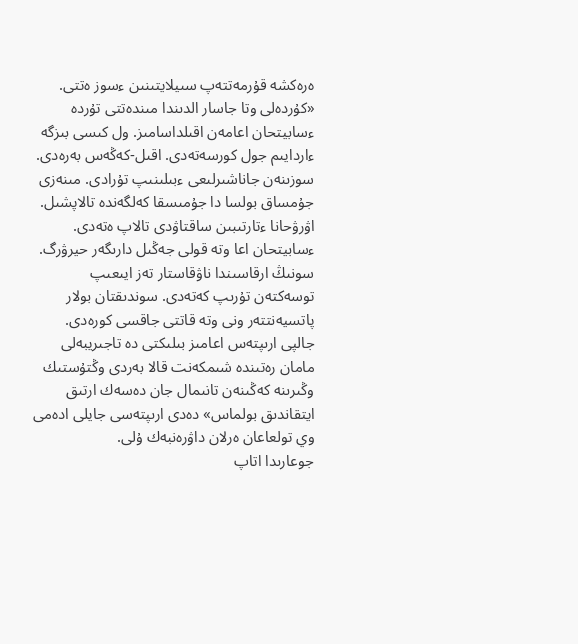ەرەكشە قۇرمەتتەپ سىيلايتىنىن ءسوز ەتتى.
«كۇردەلى وتا جاسار الدىندا مىندەتتى تۇردە ءسابيتحان اعامەن اقىلداسامىز. ول كىسى بىزگە ءاردايىم جول كورسەتەدى. اقىل-كەڭەس بەرەدى. سوزىنەن جاناشىرلىعى ءبىلىنىپ تۇرادى. مىنەزى جۇمساق بولسا دا جۇمىسقا كەلگەندە تالاپشىل. اۋرۋحانا ءتارتىبىن ساقتاۋدى تالاپ ەتەدى. ءسابيتحان اعا وتە قولى جەڭىل دارىگەر حيرۋرگ. سونىڭ ارقاسىندا ناۋقاستار تەز ايىعىپ توسەكتەن تۇرىپ كەتەدى. سوندىقتان بولار پاتسيەنتتەر ونى وتە قاتتى جاقسى كورەدى. جالپى ارىپتەس اعامىز بىلىكتى دە تاجىريبەلى مامان رەتىندە شىمكەنت قالا بەردى وڭتۇستىك وڭىرىنە كەڭىنەن تانىمال جان دەسەك ارتىق ايتقاندىق بولماس» دەدى ارىپتەسى جايلى ادەمى وي تولعاعان ەرلان داۋرەنبەك ۇلى.
جوعارىدا اتاپ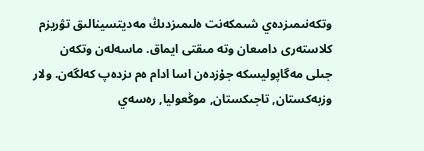وتكەنىمىزدەي شىمكەنت ەلىمىزدىڭ مەديتسينالىق تۋريزم كلاستەرى دامىعان وتە مىقتى ايماق. ماسەلەن وتكەن جىلى مەگاپوليسكە جۇزدەن اسا ادام ەم ىزدەپ كەلگەن. ولار وزبەكستان, تاجىكستان, موڭعوليا, رەسەي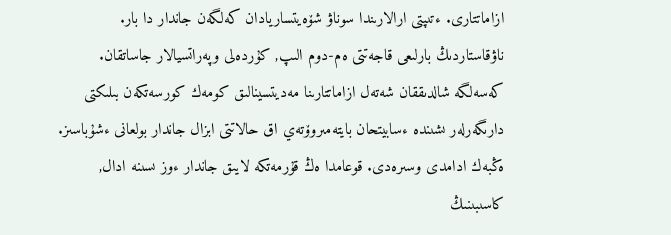ازاماتتارى. ءتىپتى ارالارىندا سوناۋ شۆەيتساريادان كەلگەن جاندار دا بار. ناۋقاستاردىڭ بارلىعى قاجەتتى ەم-دوم الىپ, كۇردەلى وپەراتسيالار جاساتقان. كەسەلگە شالدىققان شەتەل ازاماتتارىنا مەديتسينالىق كومەك كورسەتكەن بىلىكتى دارىگەرلەر ىشىندە ءسابيتحان بايتەمىروۆتەي اق حالاتتى ابزال جاندار بولعانى ءشۇباسىز.
ەڭبەك ادامدى وسىرەدى. قوعامدا ەڭ قۇرمەتكە لايىق جاندار ءوز ىسىنە ادال, كاسىبىنىڭ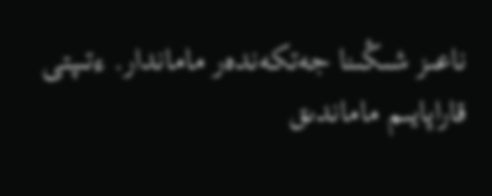ناعىز شىڭىنا جەتكەندەر ماماندار. ءتىپتى قاراپايىم ماماندىق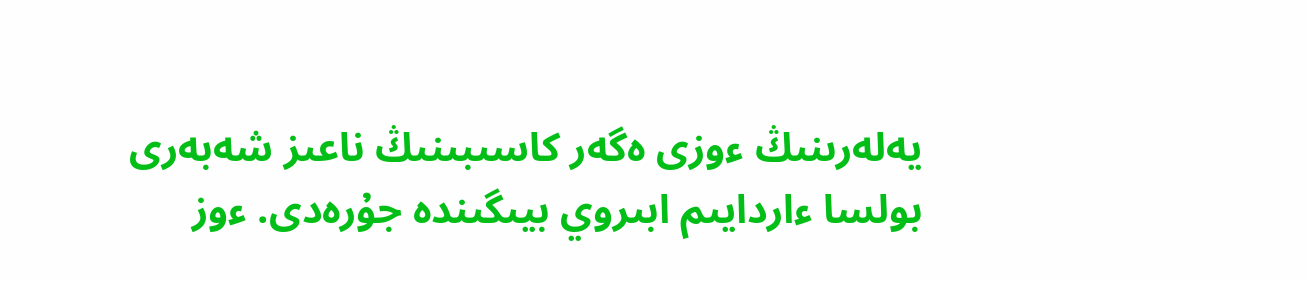يەلەرىنىڭ ءوزى ەگەر كاسىبىنىڭ ناعىز شەبەرى بولسا ءاردايىم ابىروي بيىگىندە جۇرەدى. ءوز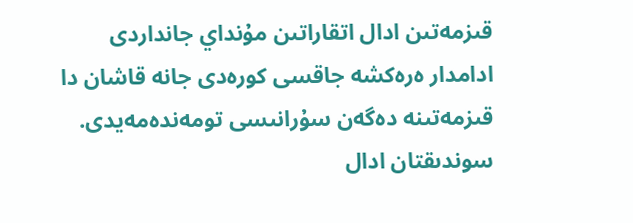قىزمەتىن ادال اتقاراتىن مۇنداي جانداردى ادامدار ەرەكشە جاقسى كورەدى جانە قاشان دا قىزمەتىنە دەگەن سۇرانىسى تومەندەمەيدى. سوندىقتان ادال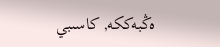ەڭبەككە, كاسىبي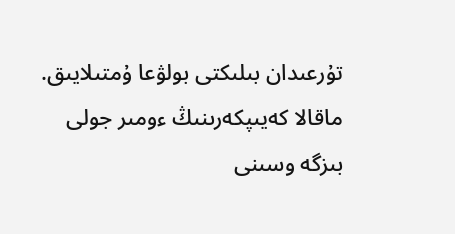تۇرعىدان بىلىكتى بولۋعا ۇمتىلايىق. ماقالا كەيىپكەرىنىڭ ءومىر جولى بىزگە وسىنى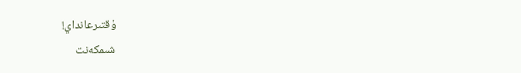ۇقتىرعانداي!
شىمكەنت